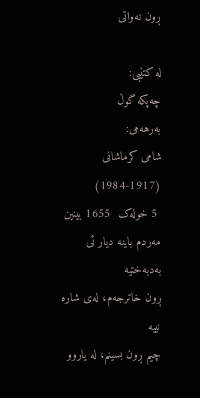ڕون نەواتی

لە کتێبی:
چەپکە گوڵ
بەرهەمی:
شامی کرماشانی (1917-1984)
 5 خولەک  1655 بینین
مەردم باینە دیار ئی بەدبەختیە
ڕون خاترجەم، لەی شارە نییە
چیم ڕون بسینم، لە یاروو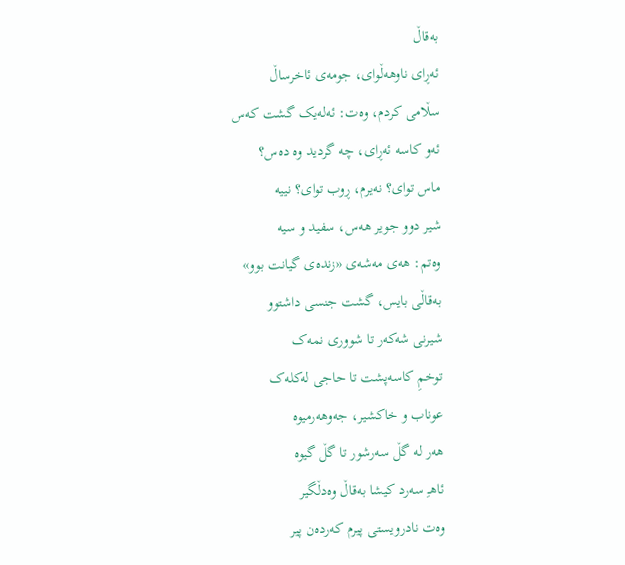بەقاڵ
ئەڕای ناوهەڵوای، جومەی ئاخرساڵ
سڵامی کردم، وەت: ئەلەیک گشت کەس
ئەو کاسە ئەڕای، چە گردید وه دەس؟
ماس توای؟ نەیرم، ڕوب توای؟ نییە
شیر دوو جویر هەس، سفید و سیە
وەتم: هەی مەشەی «زندەی گیانت بوو»
بەقاڵی بایس، گشت جنسی داشتوو
شیرنی شەکەر تا شووری نمەک
توخمِ کاسەپشت تا حاجی لەکلەک
عوناب و خاکشیر، جەوهەرمیوە
هەر له گڵ سەرشور تا گڵ گیوە
ئاهـِ سەرد کیشا بەقاڵ وەدڵگیر
وەت نادرویستی پیرم کەردەن پیر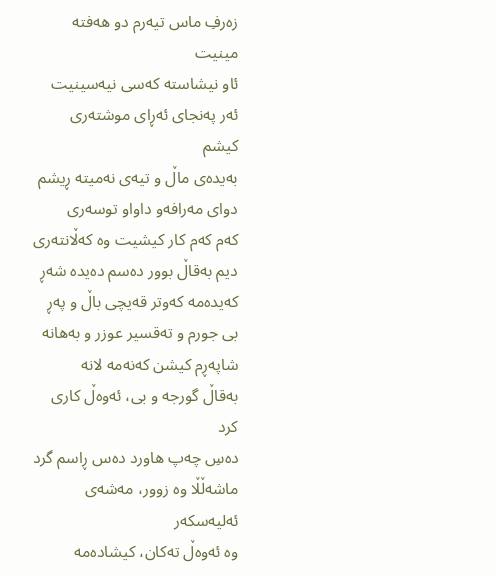زەرفِ ماس تیەرم دو هەفته مینیت
ئاو نیشاسته کەسی نیەسینیت
ئەر پەنجای ئەڕای موشتەری کیشم
بەیدەی ماڵ و تیەی نەمیته ڕیشم
دوای مەرافەو داواو توسەری
کەم کەم کار کیشیت وە کەڵانتەری
دیم بەقاڵ بوور دەسم دەیدە شەڕ
کەیدەمه کەوتر قەیچی باڵ و پەڕ
بی جورم و تەقسیر عوزر و بەهانه
شاپەڕم کیشن کەنەمه لانه
بەقاڵ گورجە و بی، ئەوەڵ کاری کرد
دەسِ چەپ هاورد دەس ڕاسم گرد
ماشەڵڵا وە زوور، مەشەی ئەلیەسکەر
وە ئەوەڵ تەکان، کیشادەمە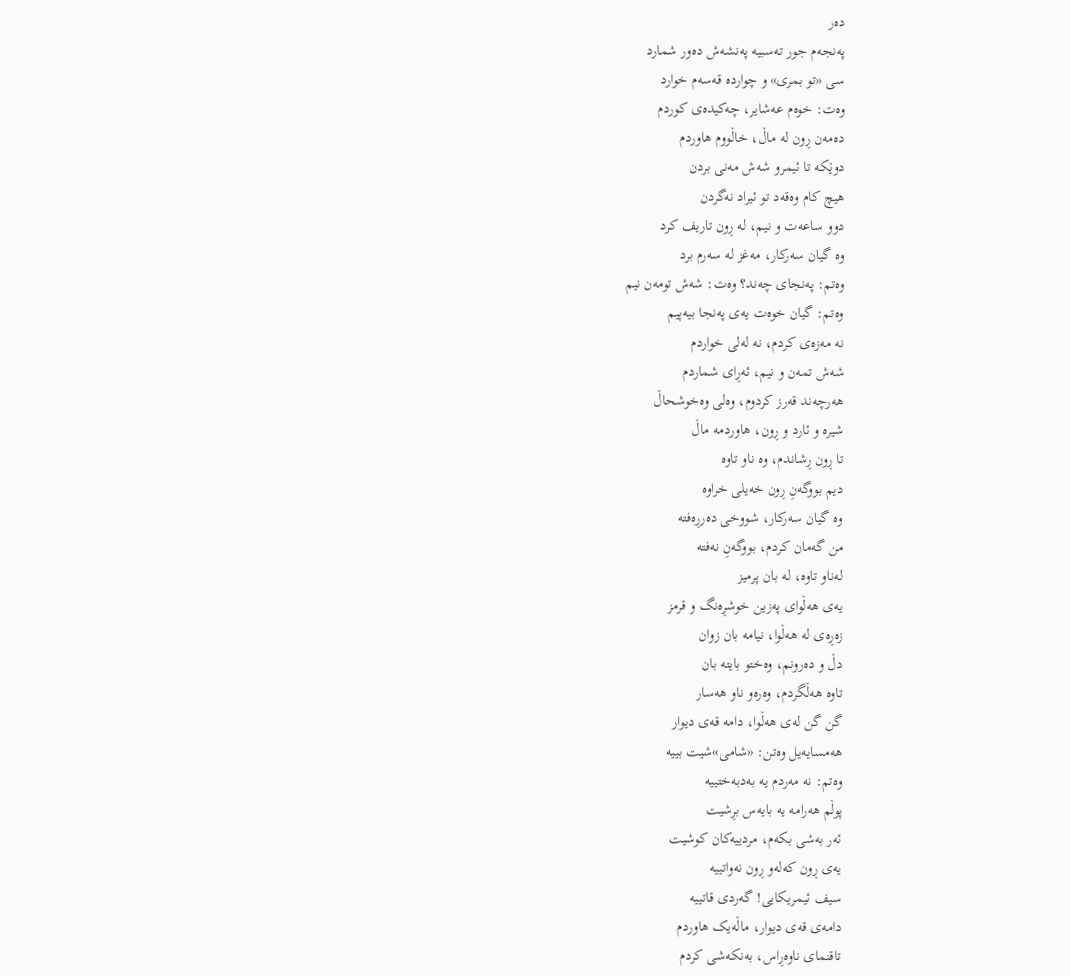دەر
پەنجەم جور تەسبیه پەنشەش دەور شمارد
سی «تو بمری» و چواردە قەسەم خوارد
وەت: خوەم عەشایر، چەکیدەی کوردم
دەمەن ڕون لە ماڵ، خاڵووم هاوردم
دوێکه تا ئیمرو شەش مەنی بردن
هیچ کام وەقەد تو ئیراد نەگردن
دوو ساعەت و نیم، لە ڕون تاریف کرد
وە گیان سەرکار، مەغز لە سەرم برد
وەتم: پەنجای چەند؟ وەت: شەش تومەن نیم
وەتم: گیان خوەت یەی پەنجا بیەپیم
نە مەزەی کردم، نە لەلی خواردم
شەش تمەن و نیم، ئەڕای شماردم
هەرچەند قەرز کردوم، وەلی وەخوشحاڵ
شیرە و ئارد و ڕون، هاوردمە ماڵ
تا ڕون ڕشاندم، وە ناو تاوە
دیم بووگەنِ ڕون خەیلی خراوە
وە گیان سەرکار، شووخی دەرڕەفتە
من گەمان کردم، بووگەنِ نەفتە
لەناو تاوە، لە بان پرمیز
یەی هەڵوای پەزین خوشڕەنگ و قرمز
زەڕەی لە هەڵوا، نیامە بان زوان
دڵ و دەرونم، وەختو بایتە بان
تاوە هەڵگردم، وەرەو ناو هەسار
گن گن لەی هەڵوا، دامە قەی دیوار
هەمسایەیل وەتن: «شامی»شیت بییە
وەتم: نە مەردم یە بەدبەختییە
پوڵم هەرامە یە بایەس بڕشیت
ئەر بەشی بکەم، مردییەکان کوشیت
یەی ڕون کەلەو ڕون نەواتییە
سیف ئیمریکایی! گەردی قاتییە
دامەی قەی دیوار، ماڵەیک هاوردم
تاقنمای ناوەڕاس، بەنکەشی کردم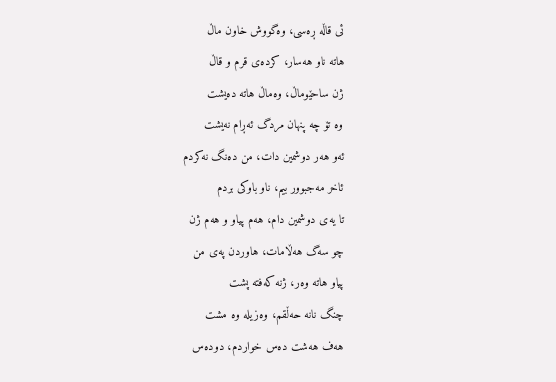ئی قاڵە ڕەسی، وەگووش خاون ماڵ
هاتە ناو هەسار، کردەی قرم و قاڵ
ژن ساحێوماڵ، وەماڵ هاتە دەیشت
وه تۆ چە پنهان مردگ ئەڕام نەیشت
ئەو هەر دوشمین دات، من دەنگ نەکردم
ئاخر مەجبوور بیم، ناو باوکی بردم
تا یەی دوشمین دام، هەم پیاو و هەم ژن
چو سەگ هەڵامات، هاوردن پەی من
پیاو هاتە وەر، ژنە کەفتە پشت
چنگ نانە حەڵقم، وەزیلە وە مشت
هەف هەشت دەس خواردم، دودەس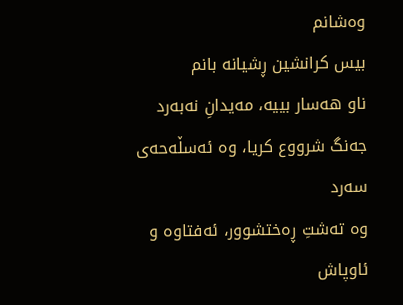وەشانم
بیس کرانشین ڕشیانە بانم
ناو هەسار بییە، مەیدانِ نەبەرد
جەنگ شرووع کریا، وە ئەسڵەحەی سەرد
وە تەشتِ ڕەختشوور، ئەفتاوە و ئاوپاش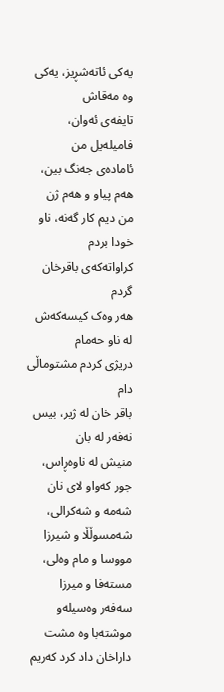یەکی ئاتەشڕیز، یەکی وە مەقاش
تایفەی ئەوان، فامیلەیل من
ئامادەی جەنگ بین، هەم پیاو و هەم ژن
من دیم کار گەنە، ناو خودا بردم
کراواتەکەی باقرخان گردم
هەر وەک کیسەکەش لە ناو حەمام
دریژی کردم مشتوماڵی دام
باقر خان لە ژیر، بیس نەفەر لە بان
منیش لە ناوەڕاس، جور کەواو لای نان
شەمە و شەکرالی، شەمسوڵڵا و شیرزا
مووسا و مام وەلی، مستەفا و میرزا
سەفەر وەسیلەو موشتەبا وە مشت
داراخان داد کرد کەریم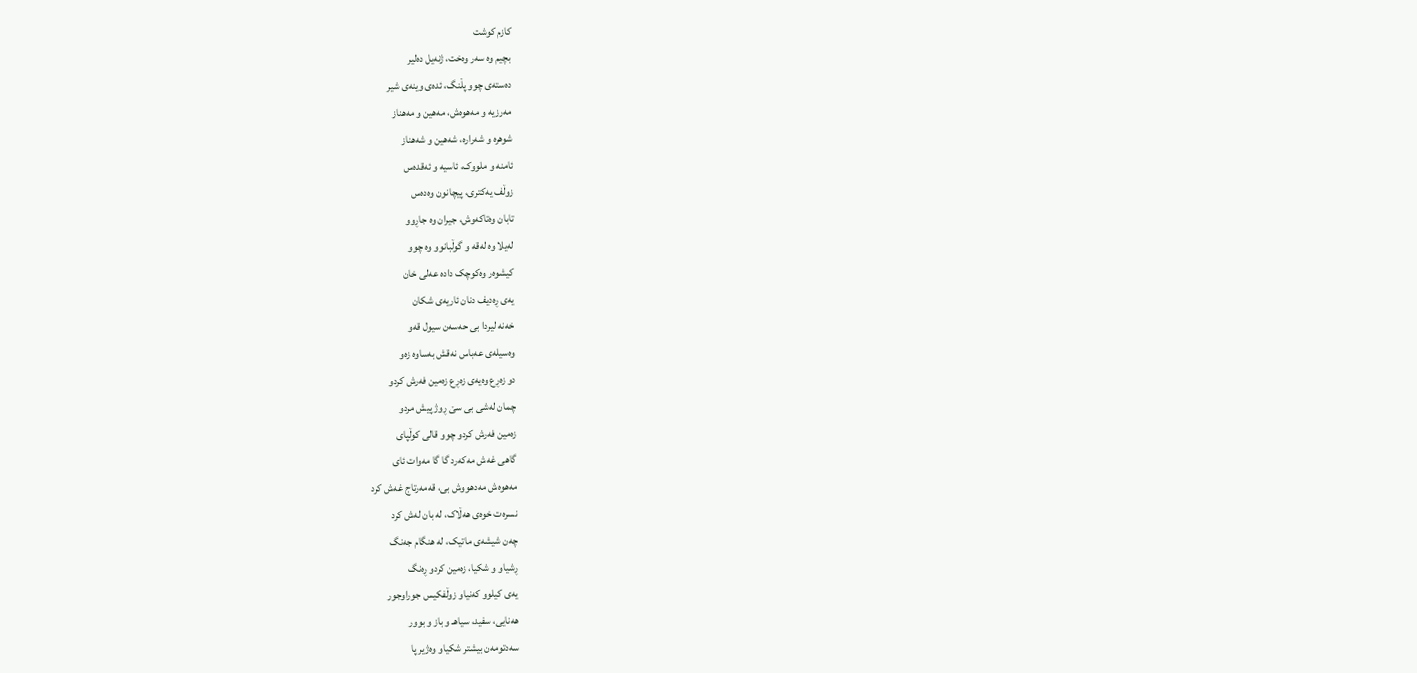کازم کوشت
بچیم وە سەر وەخت، ژنەیل دەلیر
دەستەی چوو پڵنگ، ئدەی وینەی شیر
مەرزیە و مەهوەش، مەهین و مەهناز
شوهرە و شەرارە، شەهین و شەهناز
ئامنە و ملووک، ئاسیە و ئەقدەس
زوڵف یەکتری، پیچانون وەدەس
تابان وەتاکەوش، جیران وە جاڕوو
لەیلا وە لەقە و گوڵبانوو وە چوو
کیشوەر وەکوچک دادە عەلی خان
یەی ڕەدیف دنان ئاریەی شکان
خەنه لیردا بی حەسەن سیول قەو
وەسیلەی عەباس نەقش بەساوە زەو
دو زەڕع وەیەی زەڕع زەمین فەرش کردو
چمان لەشی بی سێ ڕوژ پیش مردو
زەمین فەرش کردو چوو قالی کوڵپای
گاهی غەش مەکەرد گا گا مەوات ئای
مەهوەش مەدهووش بی، قەمەرتاج غەش کرد
نسرەت خوەی هەڵاک، لە بان لەش کرد
چەن شیشەی ماتیک، لە هنگام جەنگ
ڕشیاو و شکیا، زەمین کردو ڕەنگ
یەی کیلوو کەنیاو زوڵفکیس جوراوجور
هەنایی، سفید، سیاهـ و باز و بوور
سەدتومەن بیشتر شکیاو وەژیر پا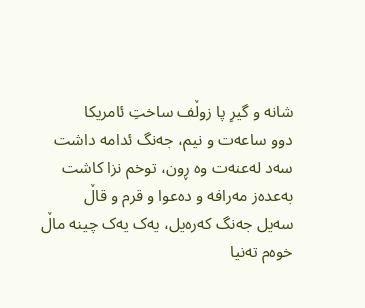شانە و گیرِ پا زوڵف ساختِ ئامریکا
دوو ساعەت و نیم، جەنگ ئدامە داشت
سەد لەعنەت وە ڕون، توخم نزا کاشت
بەعدەز مەرافە و دەعوا و قرم و قاڵ
سەیل جەنگ کەرەیل، یەک یەک چینە ماڵ
خوەم تەنیا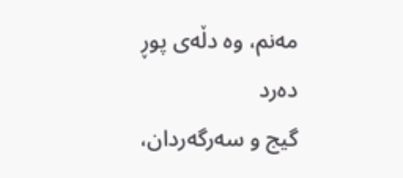مەنم، وە دڵەی پوڕ دەرد
گیج و سەرگەردان،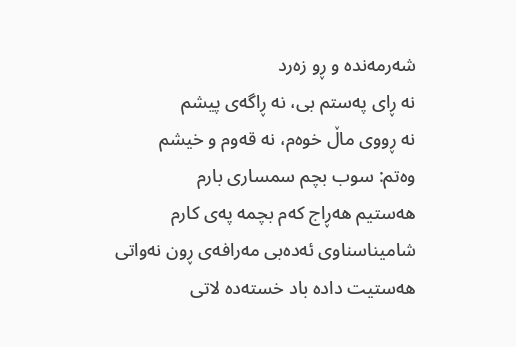شەرمەندە و ڕو زەرد
نە ڕای پەستم بی، نە ڕاگەی پیشم
نە ڕووی ماڵ خوەم، نە قەوم و خیشم
وەتم: سوب بچم سمساری بارم
هەستیم هەڕاج کەم بچمە پەی کارم
شامیناسناوی ئەدەبی مەرافەی ڕون نەواتی
هەستیت دادە باد خستەدە لاتی